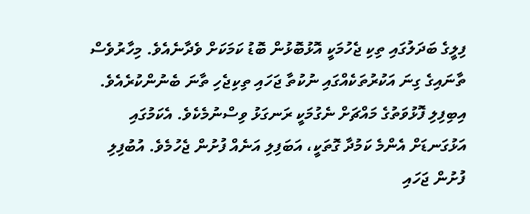ފިލީގެ ބަދަލުގައި ތިކި ޖެހުމަކީ އޮޅުބޮޅުން ބޮޑު ކަމަކަށް ވެދާނެއެވެ. މިހާރުވެސް ތާނައިގެ ގިނަ އަކުރުތަކެއްގައި ނުކުތާ ޖަހައި ތިކިޖެހި ތާނަ ބެނުންކުރެއެވެ. އިބިފިލި ފޮޅުވަތުގެ މައްޗަށް ނެގުމަކީ ރަނގަޅު ވިސްނުމެކެވެ. އެކަމުގައި އަޅުގަނޑަށް އެންމެ ކަމުދާ ގޮތަކީ، އަބަފިލި އަނެއް ފުށުން ޖެހުމެވެ. އުބުފިލި ފުށުން ޖަހައި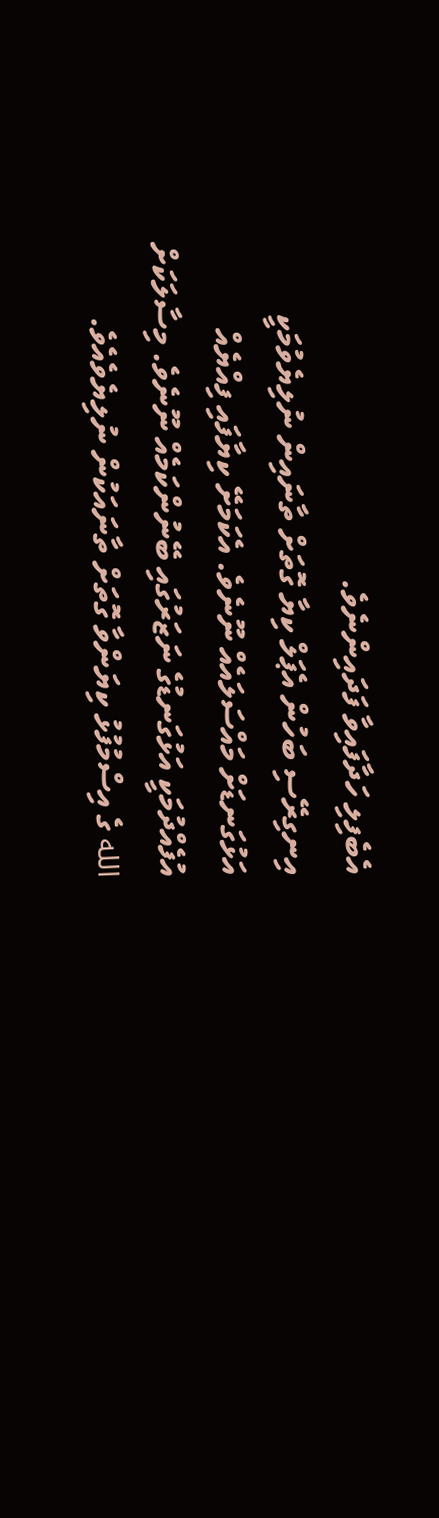އެބެފިލި ހަދާފައިވާ ފަދައިންނެވެ.
އިނގިރޭސި ބަހުން އެޕަލް ކިޔާ ގޮތަށް ތާނައިން ނުލިޔެވުމަކީ އަޅުގަނޑަށް މައްސަލައެއް ނޫނެވެ. އެކަމަށޭ ކިޔާފައި ފިއްޔެއް އުފެއްދުމަކީ އަޅުގަނޑުގެ ނަޒަރުގައި ބޭނުންކަމެއް ނޫނެވެ. މިސާލަކަށް الله ގެ އިސްމުފުޅު ކިޔަންވާ ގޮތަށް ތާނައަކުން ނުލިޔެވެއެވެ.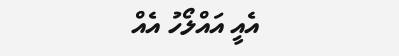އެއީ އައްލޯހު އެއް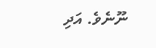ނޫނެވެ. އަދި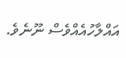އައްލާހުއެއްވެސް ނޫނެވެ.